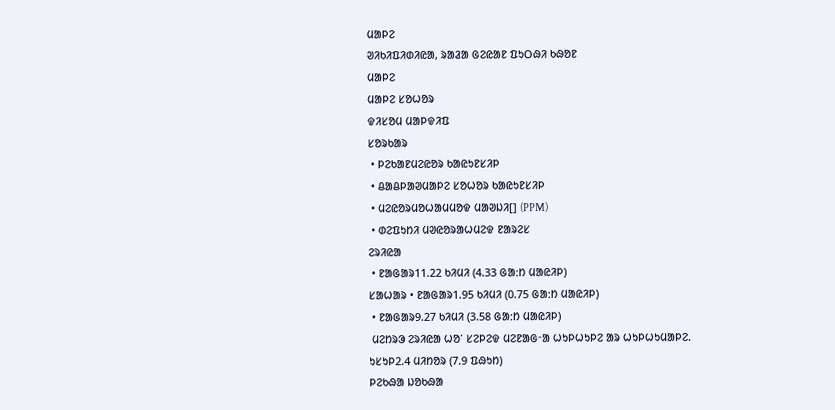ᱢᱟᱞᱮ
ᱣᱤᱠᱤᱯᱤᱰᱤᱭᱟ, ᱨᱟᱲᱟ ᱜᱮᱭᱟᱱ ᱯᱩᱛᱷᱤ ᱠᱷᱚᱱ
ᱢᱟᱞᱮ
ᱢᱟᱞᱮ ᱥᱚᱦᱚᱨ
ᱫᱤᱥᱚᱢ ᱢᱟᱞᱫᱤᱯ
ᱥᱚᱨᱠᱟᱨ
 • ᱞᱮᱠᱟᱱᱢᱮᱭᱚᱨ ᱠᱟᱭᱩᱱᱥᱤᱞ
 • ᱪᱟᱪᱞᱟᱣᱢᱟᱞᱮ ᱥᱚᱦᱚᱨ ᱠᱟᱭᱩᱱᱥᱤᱞ
 • ᱢᱮᱭᱚᱨᱢᱚᱦᱟᱢᱢᱚᱫ ᱢᱟᱣᱡᱤ[] (PPM)
 • ᱰᱮᱯᱩᱴᱤ ᱢᱣᱭᱚᱨᱟᱦᱢᱮᱫ ᱱᱟᱨᱮᱥ
ᱮᱨᱤᱭᱟ
 • ᱱᱟᱜᱟᱨ11.22 ᱠᱤᱢᱤ (4.33 ᱜᱟᱺᱴ ᱢᱟᱭᱤᱞ)
ᱥᱟᱦᱟᱨ • ᱱᱟᱜᱟᱨ1.95 ᱠᱤᱢᱤ (0.75 ᱜᱟᱺᱴ ᱢᱟᱭᱤᱞ)
 • ᱱᱟᱜᱟᱨ9.27 ᱠᱤᱢᱤ (3.58 ᱜᱟᱺᱴ ᱢᱟᱭᱤᱞ)
 ᱢᱮᱴᱨᱳ ᱮᱨᱤᱭᱟ ᱦᱚᱸ ᱥᱮᱞᱮᱫ ᱢᱮᱱᱟᱜᱼᱟ ᱦᱩᱞᱦᱩᱞᱮ ᱟᱨ ᱦᱩᱞᱦᱩᱢᱟᱞᱮ.
ᱩᱥᱩᱞ2.4 ᱢᱤᱴᱚᱨ (7.9 ᱯᱷᱩᱴ)
ᱞᱮᱠᱷᱟ ᱡᱚᱠᱷᱟ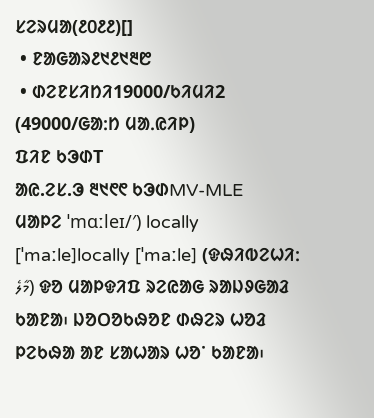ᱥᱮᱨᱢᱟ(᱒᱐᱒᱒)[]
 • ᱱᱟᱜᱟᱨ᱒᱑᱒᱑᱓᱘
 • ᱰᱮᱱᱥᱤᱴᱤ19000/ᱠᱤᱢᱤ2 (49000/ᱜᱟᱺᱴ ᱢᱟᱹᱭᱤᱞ)
ᱯᱤᱱ ᱠᱳᱰT
ᱟᱭ.ᱮᱥ.ᱳ ᱓᱑᱖᱖ ᱠᱳᱰMV-MLE
ᱢᱟᱞᱮ ˈmɑːleɪ/′) locally [ˈmaːle]locally [ˈmaːle] (ᱫᱷᱤᱵᱮᱦᱤᱺ މާލެ) ᱫᱚ ᱢᱟᱞᱫᱤᱯ ᱨᱮᱭᱟᱜ ᱨᱟᱡᱽᱜᱟᱲ ᱠᱟᱱᱟ᱾ ᱡᱚᱛᱚᱠᱷᱚᱱ ᱰᱷᱮᱨ ᱦᱚᱲ ᱞᱮᱠᱷᱟ ᱟᱱ ᱥᱟᱦᱟᱨ ᱦᱚᱸ ᱠᱟᱱᱟ᱾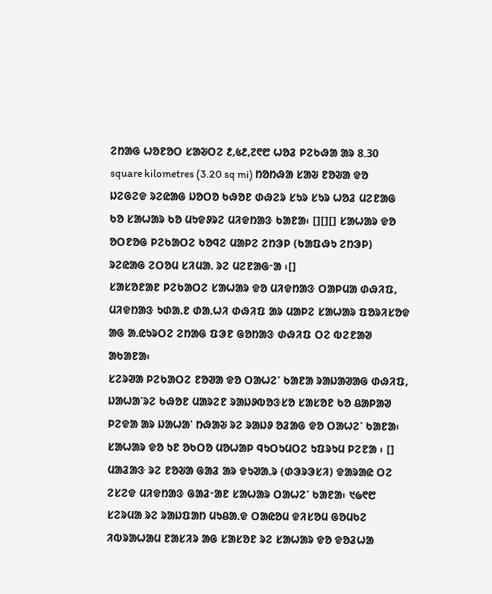ᱮᱴᱟᱜ ᱦᱚᱱᱚᱛ ᱥᱟᱶᱛᱮ ᱒,᱕᱒,᱗᱖᱘ ᱦᱚᱲ ᱞᱮᱠᱷᱟ ᱟᱨ 8.30 square kilometres (3.20 sq mi) ᱴᱚᱴᱷᱟ ᱥᱟᱶ ᱱᱚᱶᱟ ᱫᱚ ᱡᱮᱜᱮᱫ ᱨᱮᱭᱟᱜ ᱡᱚᱛᱚ ᱠᱷᱚᱱ ᱰᱷᱮᱨ ᱥᱩᱨ ᱥᱩᱨ ᱦᱚᱲ ᱢᱮᱱᱟᱜ ᱠᱚ ᱥᱟᱦᱟᱨ ᱠᱚ ᱢᱩᱫᱽᱨᱮ ᱢᱤᱫᱴᱟᱝ ᱠᱟᱱᱟ᱾ [][][] ᱥᱟᱦᱟᱨ ᱫᱚ ᱚᱛᱱᱚᱜ ᱞᱮᱠᱟᱛᱮ ᱠᱚᱧᱮ ᱢᱟᱞᱮ ᱮᱴᱳᱞ (ᱠᱟᱯᱷᱩ ᱮᱴᱳᱞ) ᱨᱮᱭᱟᱜ ᱮᱛᱚᱢ ᱥᱤᱢᱟᱹ ᱨᱮ ᱢᱮᱱᱟᱜᱼᱟ ᱾[]
ᱥᱟᱥᱚᱱᱟᱱ ᱞᱮᱠᱟᱛᱮ ᱥᱟᱦᱟᱨ ᱫᱚ ᱢᱤᱫᱴᱟᱝ ᱛᱟᱞᱢᱟ ᱰᱷᱤᱯ, ᱢᱤᱫᱴᱟᱝ ᱩᱰᱟᱹᱱ ᱰᱟᱹᱦᱤ ᱰᱷᱤᱯ ᱟᱨ ᱢᱟᱞᱮ ᱥᱟᱦᱟᱨ ᱯᱚᱨᱤᱥᱚᱫ ᱟᱜ ᱟᱹᱭᱩᱨᱛᱮ ᱮᱴᱟᱜ ᱯᱳᱱ ᱜᱚᱴᱟᱝ ᱰᱷᱤᱯ ᱛᱮ ᱵᱮᱱᱟᱣ ᱟᱠᱟᱱᱟ᱾
ᱥᱮᱨᱣᱟ ᱞᱮᱠᱟᱛᱮ ᱱᱚᱣᱟ ᱫᱚ ᱛᱟᱦᱮᱸ ᱠᱟᱱᱟ ᱨᱟᱡᱟᱣᱟᱜ ᱰᱷᱤᱯ, ᱡᱟᱦᱟᱸᱨᱮ ᱠᱷᱚᱱ ᱢᱟᱨᱮᱱ ᱨᱟᱡᱽᱵᱚᱝᱥᱚ ᱥᱟᱥᱚᱱ ᱠᱚ ᱪᱟᱞᱟᱣ ᱞᱮᱫᱟ ᱟᱨ ᱡᱟᱦᱟᱸ ᱴᱷᱟᱶ ᱨᱮ ᱨᱟᱡᱽ ᱚᱲᱟᱜ ᱫᱚ ᱛᱟᱦᱮᱸ ᱠᱟᱱᱟ᱾ ᱥᱟᱦᱟᱨ ᱫᱚ ᱩᱱ ᱚᱠᱛᱚ ᱢᱚᱦᱟᱞ ᱧᱩᱛᱩᱢᱛᱮ ᱩᱯᱨᱩᱢ ᱞᱮᱱᱟ ᱾ [] ᱢᱟᱲᱟᱝ ᱨᱮ ᱱᱚᱶᱟ ᱜᱟᱲ ᱟᱨ ᱫᱩᱣᱟᱹᱨ (ᱰᱳᱨᱳᱥᱤ) ᱫᱟᱨᱟᱭ ᱛᱮ ᱮᱥᱮᱫ ᱢᱤᱫᱴᱟᱝ ᱜᱟᱲᱼᱟᱱ ᱥᱟᱦᱟᱨ ᱛᱟᱦᱮᱸ ᱠᱟᱱᱟ᱾ ᱑᱙᱖᱘ ᱥᱮᱨᱢᱟ ᱨᱮ ᱨᱟᱡᱯᱟᱴ ᱢᱩᱪᱟᱹᱫ ᱛᱟᱭᱚᱢ ᱫᱤᱥᱚᱢ ᱜᱚᱢᱠᱮ ᱤᱵᱨᱟᱦᱟᱢ ᱱᱟᱥᱤᱨ ᱟᱜ ᱥᱟᱥᱚᱱ ᱨᱮ ᱥᱟᱦᱟᱨ ᱫᱚ ᱫᱚᱲᱦᱟ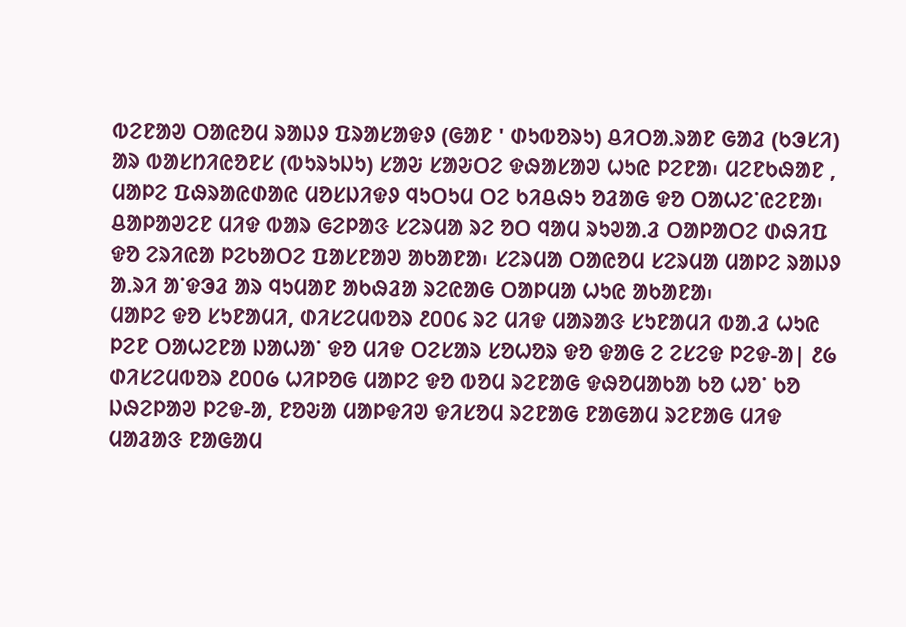ᱵᱮᱱᱟᱣ ᱛᱟᱭᱚᱢ ᱨᱟᱡᱽ ᱯᱨᱟᱥᱟᱫᱽ (ᱜᱟᱱ ' ᱰᱩᱵᱚᱨᱩ) ᱪᱤᱛᱟᱹᱨᱟᱱ ᱜᱟᱲ (ᱠᱳᱥᱤ) ᱟᱨ ᱵᱟᱥᱴᱤᱭᱚᱱᱥ (ᱵᱩᱨᱩᱡᱩ) ᱥᱟᱶ ᱥᱟᱶᱛᱮ ᱫᱷᱟᱥᱟᱣ ᱦᱩᱭ ᱞᱮᱱᱟ᱾ ᱢᱮᱱᱠᱷᱟᱱ , ᱢᱟᱞᱮ ᱯᱷᱨᱟᱭᱰᱟᱭ ᱢᱚᱥᱡᱤᱫᱽ ᱧᱩᱛᱩᱢ ᱛᱮ ᱠᱤᱪᱷᱩ ᱚᱲᱟᱜ ᱫᱚ ᱛᱟᱦᱮᱸᱭᱮᱱᱟ᱾ ᱪᱟᱞᱟᱣᱮᱱ ᱢᱤᱫ ᱵᱟᱨ ᱜᱮᱞᱟᱝ ᱥᱮᱨᱢᱟ ᱨᱮ ᱚᱛ ᱧᱟᱢ ᱨᱩᱣᱟᱹᱲ ᱛᱟᱞᱟᱛᱮ ᱰᱷᱤᱯ ᱫᱚ ᱮᱨᱤᱭᱟ ᱞᱮᱠᱟᱛᱮ ᱯᱟᱥᱱᱟᱣ ᱟᱠᱟᱱᱟ᱾ ᱥᱮᱨᱢᱟ ᱛᱟᱭᱚᱢ ᱥᱮᱨᱢᱟ ᱢᱟᱞᱮ ᱨᱟᱡᱽ ᱟᱹᱨᱤ ᱟᱸᱫᱳᱲ ᱟᱨ ᱧᱩᱢᱟᱱ ᱟᱠᱷᱲᱟ ᱨᱮᱭᱟᱜ ᱛᱟᱞᱢᱟ ᱦᱩᱭ ᱟᱠᱟᱱᱟ᱾
ᱢᱟᱞᱮ ᱫᱚ ᱥᱩᱱᱟᱢᱤ, ᱰᱤᱥᱮᱢᱵᱚᱨ ᱒᱐᱐᱔ ᱨᱮ ᱢᱤᱫ ᱢᱟᱨᱟᱝ ᱥᱩᱱᱟᱢᱤ ᱵᱟᱹᱲ ᱦᱩᱭ ᱞᱮᱱ ᱛᱟᱦᱮᱱᱟ ᱡᱟᱦᱟᱸ ᱫᱚ ᱢᱤᱫ ᱛᱮᱥᱟᱨ ᱥᱚᱦᱚᱨ ᱫᱚ ᱫᱟᱜ ᱮ ᱮᱥᱮᱫ ᱞᱮᱫ-ᱟ| ᱒᱙ ᱰᱤᱥᱮᱢᱵᱚᱨ ᱒᱐᱐᱙ ᱦᱤᱞᱚᱜ ᱢᱟᱞᱮ ᱫᱚ ᱵᱚᱢ ᱨᱮᱱᱟᱜ ᱫᱷᱚᱢᱟᱠᱟ ᱠᱚ ᱦᱚᱸ ᱠᱚ ᱡᱷᱮᱞᱟᱣ ᱞᱮᱫ-ᱟ, ᱱᱚᱶᱟ ᱢᱟᱞᱫᱤᱣ ᱫᱤᱥᱚᱢ ᱨᱮᱱᱟᱜ ᱱᱟᱜᱟᱢ ᱨᱮᱱᱟᱜ ᱢᱤᱫ ᱢᱟᱲᱟᱝ ᱱᱟᱜᱟᱢ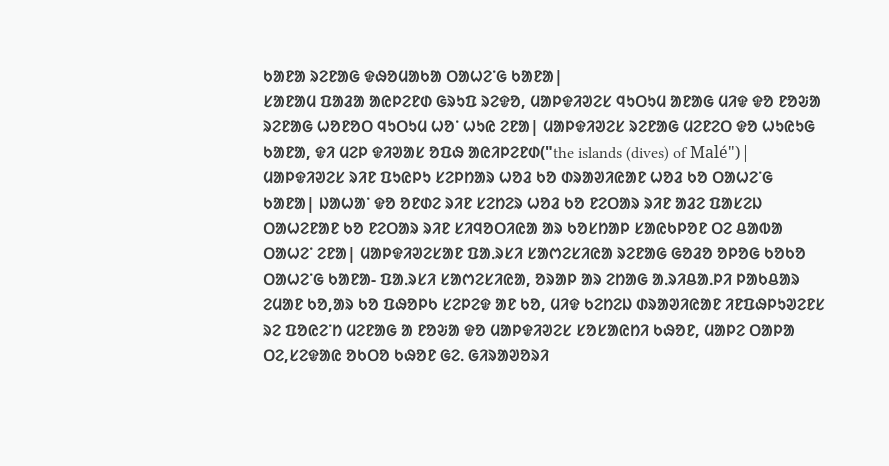ᱠᱟᱱᱟ ᱨᱮᱱᱟᱜ ᱫᱷᱚᱢᱟᱠᱟ ᱛᱟᱦᱮᱸᱜ ᱠᱟᱱᱟ|
ᱥᱟᱱᱟᱢ ᱯᱟᱲᱟ ᱟᱭᱞᱮᱱᱰ ᱜᱨᱩᱯ ᱨᱮᱫᱚ, ᱢᱟᱞᱫᱤᱣᱮᱥ ᱧᱩᱛᱩᱢ ᱟᱱᱟᱜ ᱢᱤᱫ ᱫᱚ ᱱᱚᱶᱟ ᱨᱮᱱᱟᱜ ᱦᱚᱱᱚᱛ ᱧᱩᱛᱩᱢ ᱦᱚᱸ ᱦᱩᱭ ᱮᱱᱟ| ᱢᱟᱞᱫᱤᱣᱮᱥ ᱨᱮᱱᱟᱜ ᱢᱮᱱᱮᱛ ᱫᱚ ᱦᱩᱭᱩᱜ ᱠᱟᱱᱟ, ᱫᱤ ᱢᱮᱞ ᱫᱤᱣᱟᱥ ᱚᱯᱷ ᱟᱭᱤᱞᱮᱱᱰ("the islands (dives) of Malé")|
ᱢᱟᱞᱫᱤᱣᱮᱥ ᱨᱤᱱ ᱯᱩᱭᱞᱩ ᱥᱮᱞᱴᱟᱨ ᱦᱚᱲ ᱠᱚ ᱰᱨᱟᱣᱤᱭᱟᱱ ᱦᱚᱲ ᱠᱚ ᱛᱟᱦᱮᱸᱜ ᱠᱟᱱᱟ| ᱡᱟᱦᱟᱸ ᱫᱚ ᱚᱱᱰᱮ ᱨᱤᱱ ᱥᱮᱴᱮᱨ ᱦᱚᱲ ᱠᱚ ᱱᱮᱛᱟᱨ ᱨᱤᱱ ᱟᱲᱮ ᱯᱟᱥᱮᱡ ᱛᱟᱦᱮᱱᱟᱱ ᱠᱚ ᱱᱮᱛᱟᱨ ᱨᱤᱱ ᱥᱤᱧᱚᱛᱤᱭᱟ ᱟᱨ ᱠᱚᱥᱴᱟᱞ ᱥᱟᱭᱠᱞᱚᱱ ᱛᱮ ᱪᱟᱵᱟ ᱛᱟᱦᱮᱸ ᱮᱱᱟ| ᱢᱟᱞᱫᱤᱣᱮᱥᱟᱱ ᱯᱟᱹᱨᱥᱤ ᱥᱟᱬᱮᱥᱤᱭᱟ ᱨᱮᱱᱟᱜ ᱜᱚᱲᱚ ᱚᱞᱚᱜ ᱠᱚᱠᱚ ᱛᱟᱦᱮᱸᱜ ᱠᱟᱱᱟ- ᱯᱟᱹᱨᱥᱤ ᱥᱟᱬᱮᱥᱤᱭᱟ, ᱚᱨᱟᱞ ᱟᱨ ᱮᱴᱟᱜ ᱟᱹᱨᱤᱪᱟᱹᱞᱤ ᱞᱟᱠᱪᱟᱨ ᱮᱢᱟᱱ ᱠᱚ,ᱟᱨ ᱠᱚ ᱯᱷᱚᱞᱠ ᱥᱮᱞᱮᱫ ᱟᱱ ᱠᱚ, ᱢᱤᱫ ᱠᱮᱴᱮᱡ ᱰᱨᱟᱣᱤᱭᱟᱱ ᱤᱱᱯᱷᱞᱩᱣᱮᱱᱥ ᱨᱮ ᱯᱚᱭᱮᱸᱴ ᱢᱮᱱᱟᱜ ᱟ ᱱᱚᱶᱟ ᱫᱚ ᱢᱟᱞᱫᱤᱣᱮᱥ ᱥᱚᱥᱟᱭᱴᱤ ᱠᱷᱚᱱ, ᱢᱟᱞᱮ ᱛᱟᱞᱟ ᱛᱮ,ᱥᱮᱫᱟᱭ ᱚᱠᱛᱚ ᱠᱷᱚᱱ ᱜᱮᱹ ᱜᱤᱨᱟᱣᱚᱨᱤ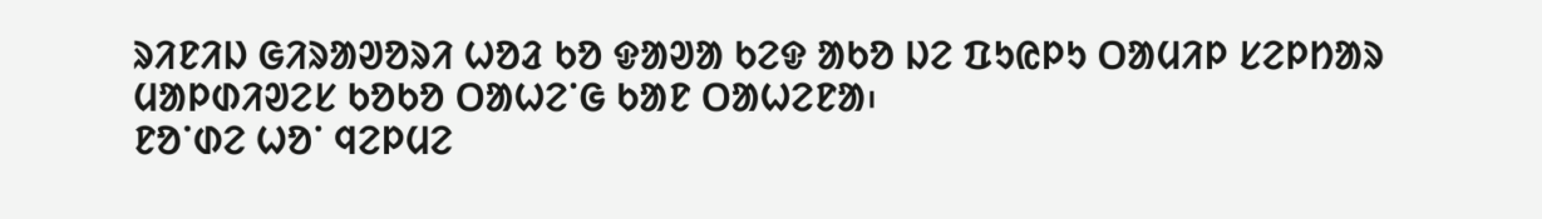ᱨᱤᱱᱤᱡ ᱜᱤᱨᱟᱣᱚᱨᱤ ᱦᱚᱲ ᱠᱚ ᱫᱟᱣᱟ ᱠᱮᱫ ᱟᱠᱚ ᱡᱮ ᱯᱩᱭᱞᱩ ᱛᱟᱢᱤᱞ ᱥᱮᱞᱴᱟᱨ ᱢᱟᱞᱰᱤᱣᱮᱥ ᱠᱚᱠᱚ ᱛᱟᱦᱮᱸᱜ ᱠᱟᱱ ᱛᱟᱦᱮᱱᱟ᱾
ᱱᱚᱸᱰᱮ ᱦᱚᱸ ᱧᱮᱞᱢᱮ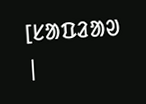[ᱥᱟᱯᱲᱟᱣ |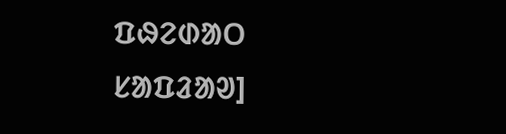ᱯᱷᱮᱰᱟᱛ ᱥᱟᱯᱲᱟᱣ]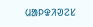ᱢᱟᱞᱫᱤᱣᱮᱥ